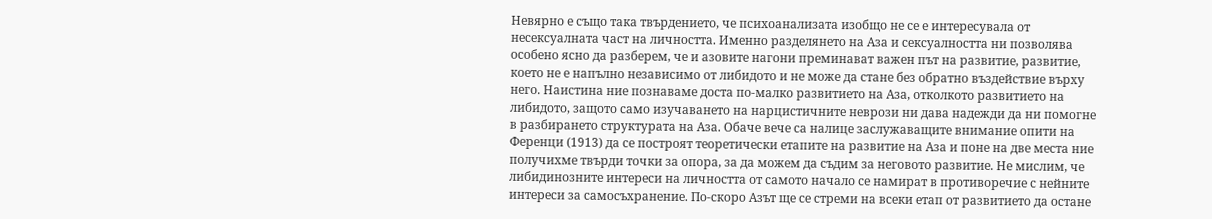Невярно е също така твърдението, че психоанализата изобщо не се е интересувала от несексуалната част на личността. Именно разделянето на Аза и сексуалността ни позволява особено ясно да разберем, че и азовите нагони преминават важен път на развитие, развитие, което не е напълно независимо от либидото и не може да стане без обратно въздействие върху него. Наистина ние познаваме доста по-малко развитието на Аза, отколкото развитието на либидото, защото само изучаването на нарцистичните неврози ни дава надежди да ни помогне в разбирането структурата на Аза. Обаче вече са налице заслужаващите внимание опити на Ференци (1913) да се построят теоретически етапите на развитие на Аза и поне на две места ние получихме твърди точки за опора, за да можем да съдим за неговото развитие. Не мислим, че либидинозните интереси на личността от самото начало се намират в противоречие с нейните интереси за самосъхранение. По-скоро Азът ще се стреми на всеки етап от развитието да остане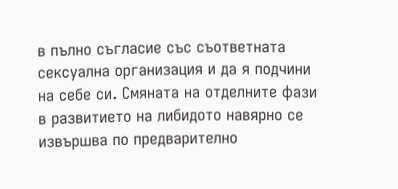в пълно съгласие със съответната сексуална организация и да я подчини на себе си. Смяната на отделните фази в развитието на либидото навярно се извършва по предварително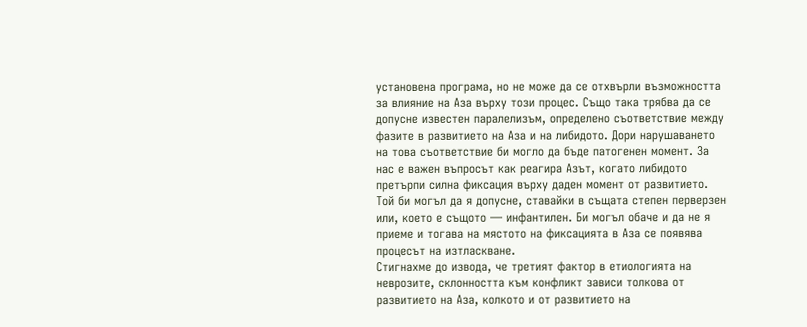установена програма, но не може да се отхвърли възможността за влияние на Аза върху този процес. Също така трябва да се допусне известен паралелизъм, определено съответствие между фазите в развитието на Аза и на либидото. Дори нарушаването на това съответствие би могло да бъде патогенен момент. За нас е важен въпросът как реагира Азът, когато либидото претърпи силна фиксация върху даден момент от развитието. Той би могъл да я допусне, ставайки в същата степен перверзен или, което е същото — инфантилен. Би могъл обаче и да не я приеме и тогава на мястото на фиксацията в Аза се появява процесът на изтласкване.
Стигнахме до извода, че третият фактор в етиологията на неврозите, склонността към конфликт зависи толкова от развитието на Аза, колкото и от развитието на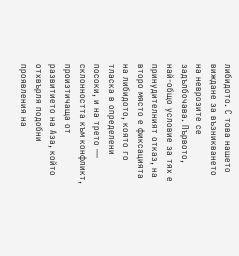либидото. С това нашето виждане за възникването на неврозите се задълбочава. Първото, най-общо условие за тях е принудителният отказ, на второ място е фиксацията на либидото, която го тласка в определени посоки, и на трето — склонността към конфликт, произтичаща от развитието на Аза, който отхвърля подобни проявления на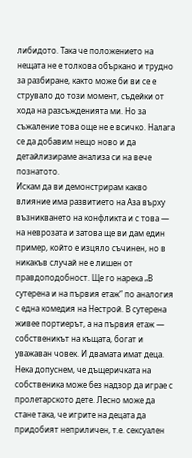либидото. Така че положението на нещата не е толкова объркано и трудно за разбиране, както може би ви се е струвало до този момент, съдейки от хода на разсъжденията ми. Но за съжаление това още не е всичко. Налага се да добавим нещо ново и да детайлизираме анализа си на вече познатото.
Искам да ви демонстрирам какво влияние има развитието на Аза върху възникването на конфликта и с това — на неврозата и затова ще ви дам един пример, който е изцяло съчинен, но в никакъв случай не е лишен от правдоподобност. Ще го нарека „В сутерена и на първия етаж“ по аналогия с една комедия на Нестрой. В сутерена живее портиерът, а на първия етаж — собственикът на къщата, богат и уважаван човек. И двамата имат деца. Нека допуснем, че дъщеричката на собственика може без надзор да играе с пролетарското дете. Лесно може да стане така, че игрите на децата да придобият неприличен, т.е. сексуален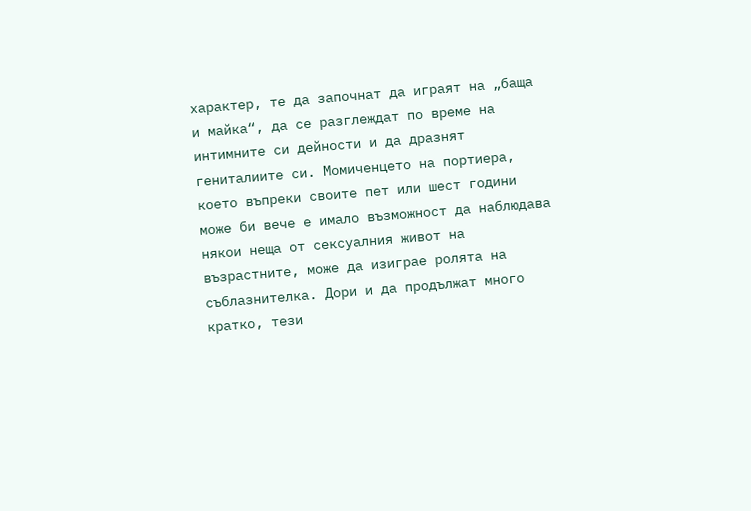характер, те да започнат да играят на „баща и майка“, да се разглеждат по време на интимните си дейности и да дразнят гениталиите си. Момиченцето на портиера, което въпреки своите пет или шест години може би вече е имало възможност да наблюдава някои неща от сексуалния живот на възрастните, може да изиграе ролята на съблазнителка. Дори и да продължат много кратко, тези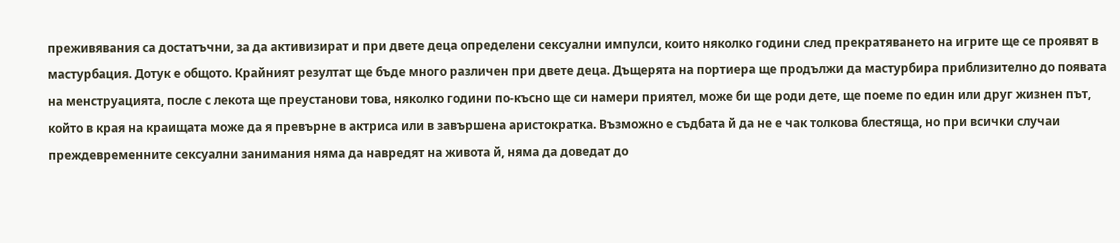преживявания са достатъчни, за да активизират и при двете деца определени сексуални импулси, които няколко години след прекратяването на игрите ще се проявят в мастурбация. Дотук е общото. Крайният резултат ще бъде много различен при двете деца. Дъщерята на портиера ще продължи да мастурбира приблизително до появата на менструацията, после с лекота ще преустанови това, няколко години по-късно ще си намери приятел, може би ще роди дете, ще поеме по един или друг жизнен път, който в края на краищата може да я превърне в актриса или в завършена аристократка. Възможно е съдбата й да не е чак толкова блестяща, но при всички случаи преждевременните сексуални занимания няма да навредят на живота й, няма да доведат до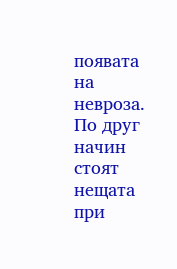появата на невроза. По друг начин стоят нещата при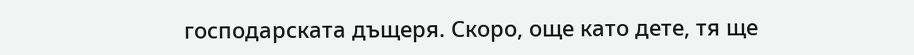господарската дъщеря. Скоро, още като дете, тя ще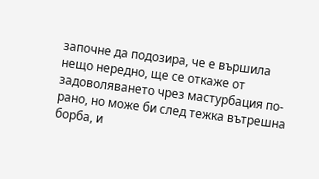започне да подозира, че е вършила нещо нередно, ще се откаже от задоволяването чрез мастурбация по-рано, но може би след тежка вътрешна борба, и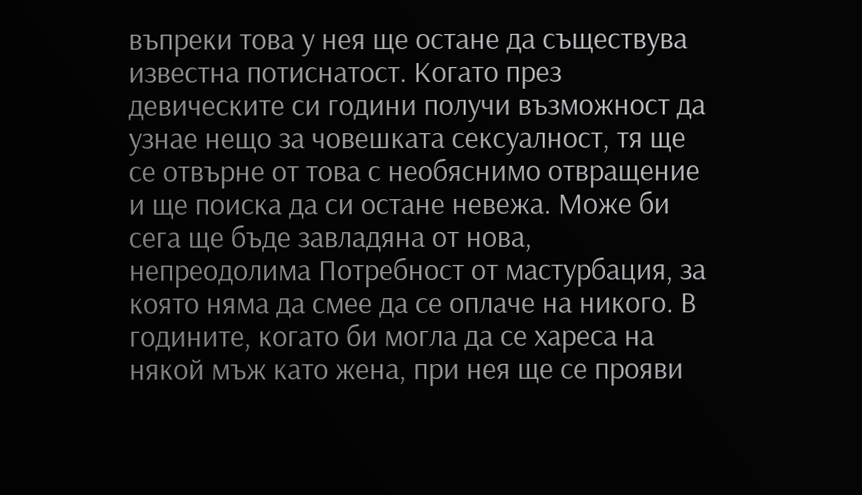въпреки това у нея ще остане да съществува известна потиснатост. Когато през девическите си години получи възможност да узнае нещо за човешката сексуалност, тя ще се отвърне от това с необяснимо отвращение и ще поиска да си остане невежа. Може би сега ще бъде завладяна от нова, непреодолима Потребност от мастурбация, за която няма да смее да се оплаче на никого. В годините, когато би могла да се хареса на някой мъж като жена, при нея ще се прояви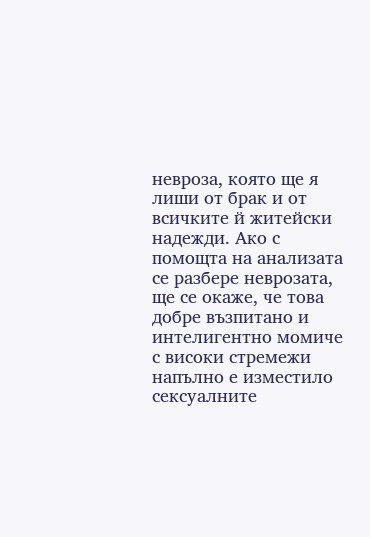невроза, която ще я лиши от брак и от всичките й житейски надежди. Ако с помощта на анализата се разбере неврозата, ще се окаже, че това добре възпитано и интелигентно момиче с високи стремежи напълно е изместило сексуалните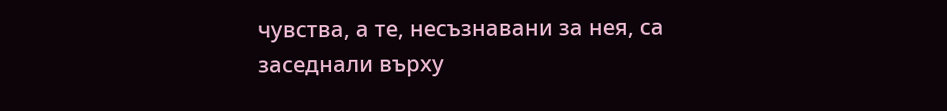чувства, а те, несъзнавани за нея, са заседнали върху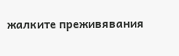жалките преживявания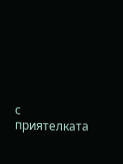с приятелката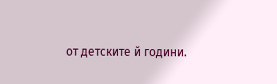от детските й години.